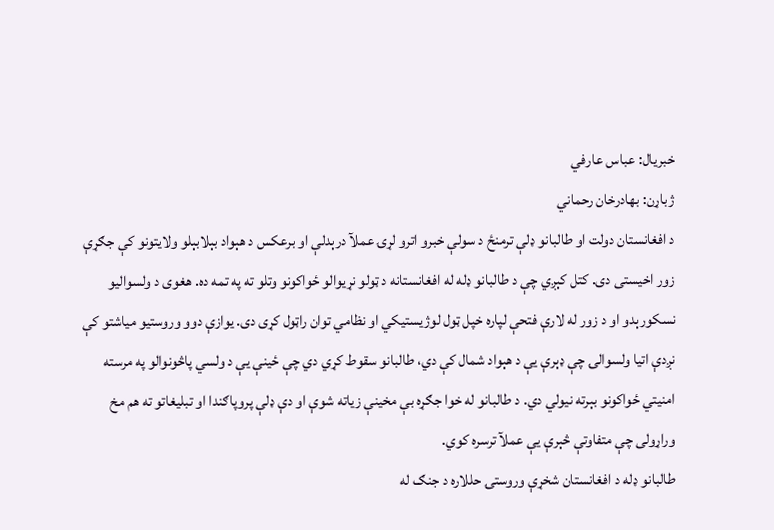خبریال: عباس عارفي
ژباړن: بهادرخان رحماني
د افغانستان دولت او طالبانو ډلې ترمنځ د سولې خبرو اترو لړۍ عملآ درېدلې او برعکس د هېواد بېلابېلو ولایتونو کې جګړې زور اخیستی دی. کتل کېږي چې د طالبانو ډله له افغانستانه د ټولو نړیوالو ځواکونو وتلو ته په تمه ده. هغوی د ولسوالیو نسکورېدو او د زور له لارې فتحې لپاره خپل ټول لوژیستیکي او نظامي توان راټول کړی دی. یوازې دوو وروستیو میاشتو کې نږدې اتیا ولسوالۍ چې ډېرې یې د هېواد شمال کې دي، طالبانو سقوط کړي دي چې ځینې یې د ولسي پاڅونوالو په مرسته امنیتي ځواکونو بېرته نیولي دي. د طالبانو له خوا جګړه بې مخینې زیاته شوې او دې ډلې پروپاګندا او تبلیغاتو ته هم مخ وراړولی چې متفاوتې څېرې یې عملآ ترسره کوي.
طالبانو ډله د افغانستان شخړې وروستۍ حللاره د جنګ له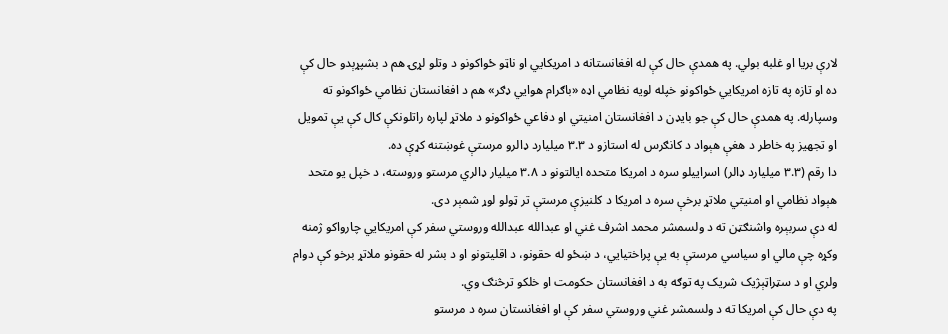لارې بریا او غلبه بولي. په همدې حال کې له افغانستانه د امریکایي او ناټو ځواکونو د وتلو لړۍ هم د بشپړېدو حال کې ده او تازه په تازه امریکایي ځواکونو خپله لویه نظامي اډه «باګرام هوایي ډګر» هم د افغانستان نظامي ځواکونو ته وسپارله. په همدې حال کې جو بایډن د افغانستان امنیتي او دفاعي ځواکونو د ملاتړ لپاره راتلونکې کال کې یې تمویل او تجهیز په خاطر د هغې هېواد د کانګرس له استازو د ۳.۳ میلیارد ډالرو مرستې غوښتنه کړې ده.
دا رقم (۳.۳ میلیارد ډالر) اسراییلو سره د امریکا متحده ایالتونو د ۳.۸ میلیار ډالري مرستو وروسته، د خپل یو متحد هېواد نظامي او امنیتي ملاتړ برخې سره د امریکا د کلنیزې مرستې تر ټولو لوړ شمېر دی.
له دې سربېره واشنګټن ته د ولسمشر محمد اشرف غني او عبدالله عبدالله وروستي سفر کې امریکایي چارواکو ژمنه وکړه چې مالي او سیاسي مرستې به یې پراختیایي، د ښځو له حقونو، د اقلیتونو او د بشر له حقونو ملاتړ برخو کې دوام ولري او د سټراټېژیک شریک په توګه به د افغانستان حکومت او خلکو ترڅنګ وي.
په دې حال کې امریکا ته د ولسمشر غني وروستي سفر کې او افغانستان سره د مرستو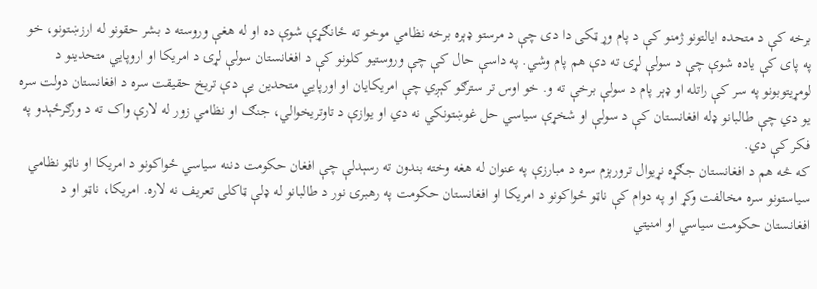برخه کې د متحده ایالتونو ژمنو کې د پام وړ ټکی دا دی چې د مرستو ډېره برخه نظامي موخو ته ځانګړې شوې ده او له هغې وروسته د بشر حقونو له ارزښتونو، خو په پای کې یاده شوې چې د سولې لړۍ ته دې هم پام وشي. په داسې حال کې چې وروستیو کلونو کې د افغانستان سولې لړۍ د امریکا او اروپایي متحدینو د لومړیتوبونو په سر کې راتله او ډېر پام د سولې برخې ته و. خو اوس تر سترګو کېږي چې امریکایان او اورپایي متحدین یې دې تریخ حقیقت سره د افغانستان دولت سره یو دي چې طالبانو ډله افغانستان کې د سولې او شخړې سیاسي حل غوښتونکي نه دي او یوازې د تاوتریخوالي، جنګ او نظامي زور له لارې واک ته د ورګرځېدو په فکر کې دي.
که څه هم د افغانستان جګړه نړیوال ترورېزم سره د مبارزې په عنوان له هغه وخته بندون ته رسېدلې چې افغان حکومت دننه سیاسي ځواکونو د امریکا او ناټو نظامي سیاستونو سره مخالفت وکړ او په دوام کې ناټو ځواکونو د امریکا او افغانستان حکومت په رهبرۍ نور د طالبانو له ډلې ټاکلی تعریف نه لاره. امریکا، ناټو او د افغانستان حکومت سیاسي او امنیتي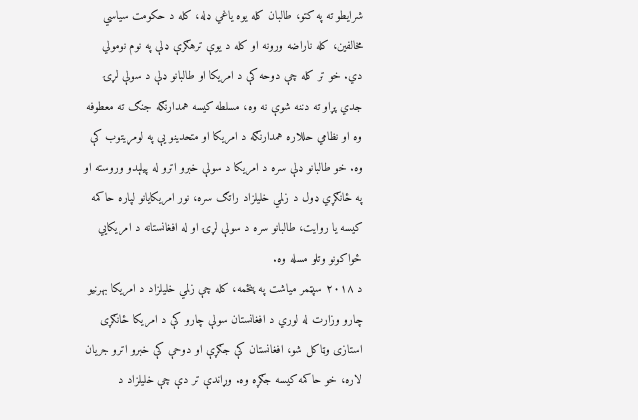شرایطو ته په کتو، طالبان کله یوه یاغي ډله، کله د حکومت سیاسي مخالفین، کله ناراضه ورونه او کله د یوې ترهګرې ډلې په نوم نومولي دي. خو تر کله چې دوحه کې د امریکا او طالبانو ډلې د سولې لړۍ جدي پړاو ته دننه شوې نه وه، مسلطه کیسه همدارنګه جنګ ته معطوفه وه او نظامي حللاره همدارنګه د امریکا او متحدینو یې په لومړیتوب کې وه. خو طالبانو ډلې سره د امریکا د سولې خبرو اترو له پیلېدو وروسته او په ځانګړي ډول د زلمي خلیلزاد راتګ سره، نور امریکایانو لپاره حاکمه کیسه یا روایت، طالبانو سره د سولې لړۍ او له افغانستانه د امریکایي ځواکونو وتلو مسله وه.
د ۲۰۱۸ سپټمر میاشت په پنځمه، کله چې زلمي خلیلزاد د امریکا بهرنیو چارو وزارت له لوري د افغانستان سولې چارو کې د امریکا ځانګړی استازی وټاکل شو، افغانستان کې جګړې او دوحې کې خبرو اترو جریان لاره، خو حاکمه کیسه جګړه وه. وړاندې تر دې چې خلیلزاد د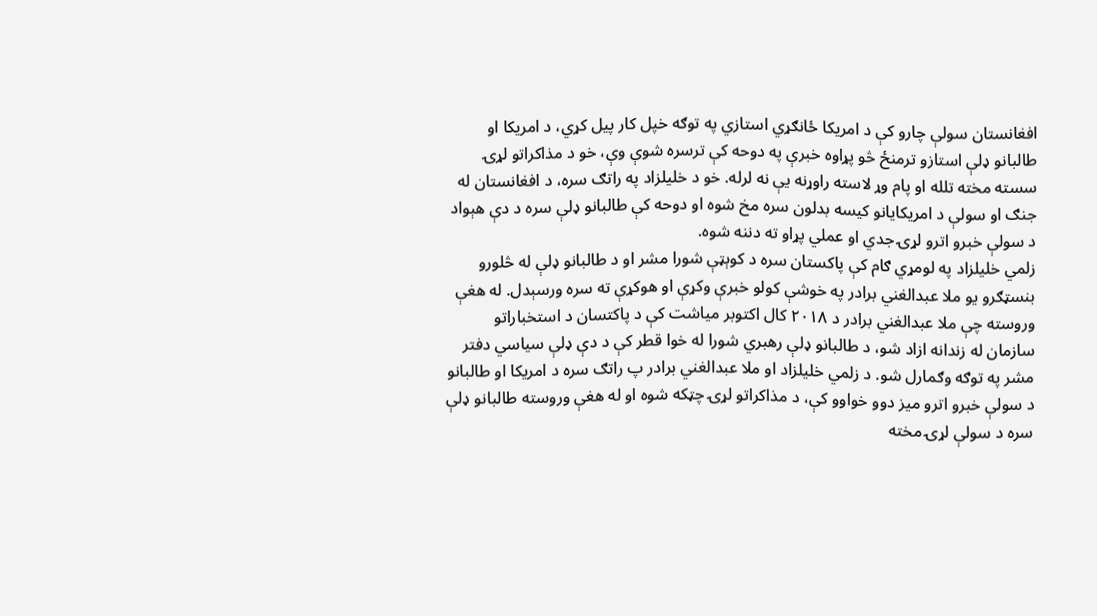افغانستان سولې چارو کې د امریکا ځانګړي استازي په توګه خپل کار پیل کړي، د امریکا او طالبانو ډلې استازو ترمنځ څو پړاوه خبرې په دوحه کې ترسره شوې وې، خو د مذاکراتو لړۍ سسته مخته تلله او پام وړ لاسته راوړنه یې نه لرله. خو د خلیلزاد په راتګ سره، د افغانستان له جنګ او سولې د امریکایانو کیسه بدلون سره مخ شوه او دوحه کې طالبانو ډلې سره د دې هېواد د سولې خبرو اترو لړۍ جدي او عملي پړاو ته دننه شوه.
زلمي خلیلزاد په لومړي ګام کې پاکستان سره د کوېټې شورا مشر او د طالبانو ډلې له څلورو بنسټګرو یو ملا عبدالغني برادر په خوشې کولو خبرې وکړې او هوکړې ته سره ورسېدل. له هغې وروسته چې ملا عبدالغني برادر د ۲۰۱۸ کال اکتوبر میاشت کې د پاکتسان د استخباراتو سازمان له زندانه ازاد شو، د طالبانو ډلې رهبري شورا له خوا قطر کې د دې ډلې سیاسي دفتر مشر په توګه وګمارل شو. د زلمي خلیلزاد او ملا عبدالغني برادر پ راتګ سره د امریکا او طالبانو د سولې خبرو اترو میز دوو خواوو کې، د مذاکراتو لړۍ چټکه شوه او له هغې وروسته طالبانو ډلې سره د سولې لړۍ مخته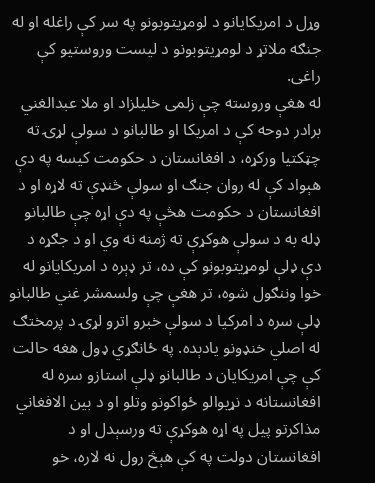وړل د امریکایانو د لومړیتوبونو په سر کې راغله او له جنګه ملاتړ د لومړیتوبونو د لیست وروستیو کې راغی.
له هغې وروسته چې زلمی خلیلزاد او ملا عبدالغني برادر دوحه کې د امریکا او طالبانو د سولې لړۍ ته چټکتیا ورکړه، د افغانستان د حکومت کیسه په دې هېواد کې له روان جنګ او سولې څنډې ته لاړه او د افغانستان د حکومت هڅې په دې اړه چې طالبانو ډله به د سولې هوکړې ته ژمنه نه وي او د جګړه د دې ډلې لومړیتوبونو کې ده، تر ډېره د امریکایانو له خوا وننګول شوه، تر هغې چې ولسمشر غني طالبانو ډلې سره د امرکیا د سولې خبرو اترو لړۍ د پرمختګ له اصلي خنډونو یادېده. په ځانګړي ډول هغه حالت کې چې امریکایان د طالبانو ډلې استازو سره له افغانستانه د نړیوالو ځواکونو وتلو او د بین الافغاني مذاکرتو پیل په اړه هوکړې ته ورسېدل او د افغانستان دولت په کې هېڅ رول نه لاره، خو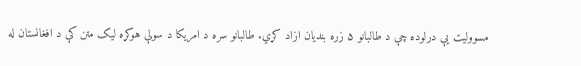مسوولیت یې درلوده چې د طالبانو ۵ زره بندیان ازاد کړي. طالبانو سره د امریکا د سولې هوکړه لیک متن کې د افغانستان له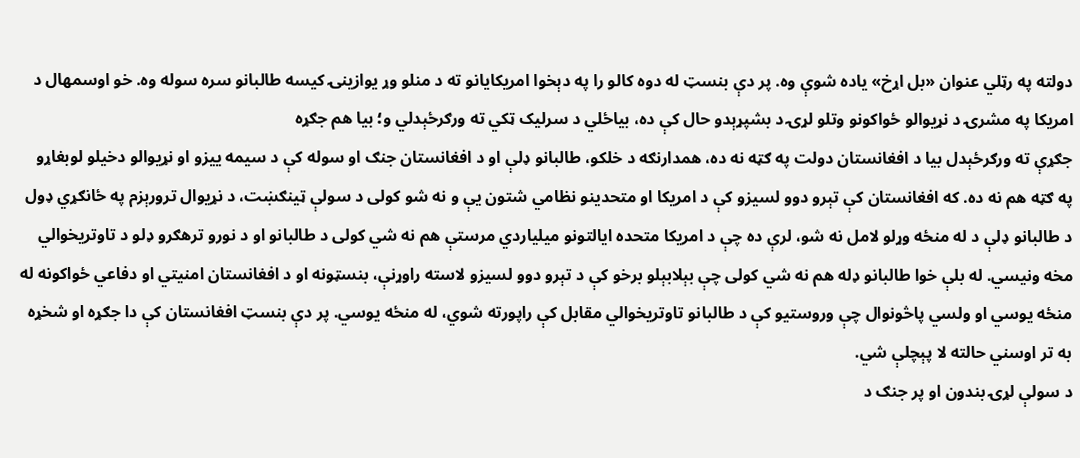دولته په رټلي عنوان «بل اړخ» یاده شوې وه. پر دې بنسټ له دوه کالو را په دېخوا امریکایانو ته د منلو وړ یوازینۍ کیسه طالبانو سره سوله وه. خو اوسمهال د امریکا په مشرۍ د نړیوالو ځواکونو وتلو لړۍ د بشپړېدو حال کې ده، بیاځلي د سرلیک ټکي ته ورګرځېدلي و؛ بیا هم جګړه
جګړې ته ورګرځېدل بیا د افغانستان دولت په ګټه نه ده، همدارنګه د خلکو، طالبانو ډلې او د افغانستان جنګ او سوله کې د سیمه ییزو او نړیوالو دخیلو لوبغاړو په ګټه هم نه ده. که افغانستان کې تېرو دوو لسیزو کې د امریکا او متحدینو نظامي شتون یې و نه شو کولی د سولې ټینګښت، د نړیوال ترورېزم په ځانګړي ډول د طالبانو ډلې د له منځه وړلو لامل نه شو، لرې ده چې د امریکا متحده ایالتونو میلیاردي مرستې هم نه شي کولی د طالبانو او د نورو ترهګرو ډلو د تاوتریخوالي مخه ونیسي. له بلې خوا طالبانو ډله هم نه شي کولی چې بېلابېلو برخو کې د تېرو دوو لسیزو لاسته راوړنې، بنسټونه او د افغانستان امنیتي او دفاعي ځواکونه له منځه یوسي او ولسي پاڅونوال چې وروستیو کې د طالبانو تاوتریخوالي مقابل کې راپورته شوي، له منځه یوسي. پر دې بنسټ افغانستان کې دا جګړه او شخړه به تر اوسني حالته لا پېچلې شي.
د سولې لړۍ بندون او پر جنګ د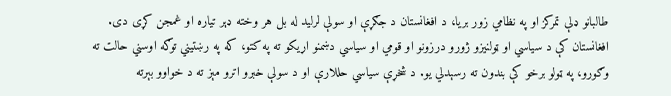طالبانو ډلې تمرکز او په نظامي زور بریا، د افغانستان د جګړې او سولې لرلید له بل هر وخته ډېر تیاره او غمجن کړی دی. افغانستان کې د سیاسي او ټولنیزو ژورو درزونو او قومي او سیاسي دښمنو اړیکو ته په کتو، که په رښتیني توګه اوسني حالت ته وګورو، په ټولو برخو کې بندون ته رسېدلي یو. د شخړې سیاسي حللارې او د سولې خبرو اترو مېز ته د خواوو بېرته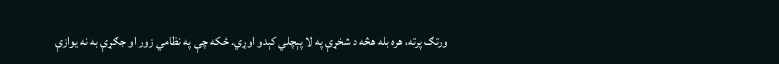ورتګ پرته، هره بله هڅه د شخړې په لا پېچلي کېدو اوړي. ځکه چې په نظامي زور او جګړې به نه یوازې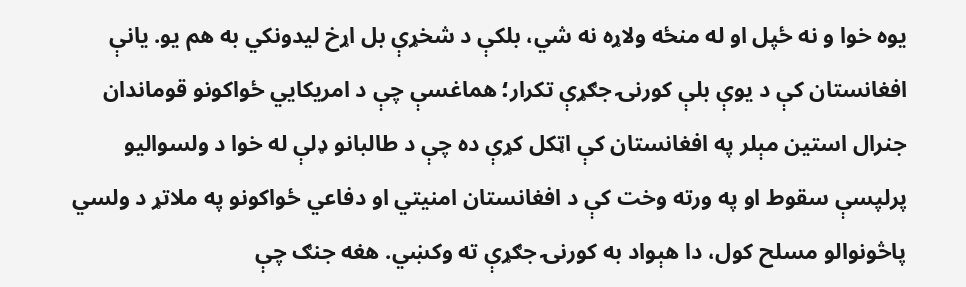یوه خوا و نه ځپل او له منځه ولاړه نه شي، بلکې د شخړې بل اړخ لیدونکي به هم یو. یانې افغانستان کې د یوې بلې کورنۍ جګړې تکرار؛ هماغسې چې د امریکایي ځواکونو قوماندان جنرال استین مېلر په افغانستان کې اټکل کړې ده چې د طالبانو ډلې له خوا د ولسوالیو پرلپسې سقوط او په ورته وخت کې د افغانستان امنیتي او دفاعي ځواکونو په ملاتړ د ولسي پاڅونوالو مسلح کول، دا هېواد به کورنۍ جګړې ته وکښي. هغه جنګ چې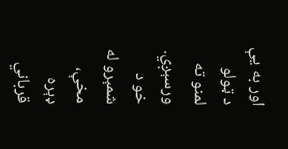اور به یې د ټولو لمنو ته ورسېږي. خو د شمېرو له مخې، ډېره قرباني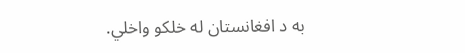به د افغانستان له خلکو واخلي.